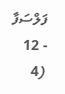ފަލްސަފާ - 12
(4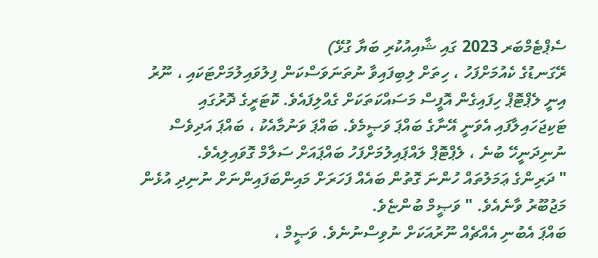ސެޕްޓެމްބަރ 2023 ގައި ޝާއިއުކުރި ބަޔާ ގުޅޭ)
ރޭގަނޑުގެ ކެއުމަށްފަހު ، ހިތަށް ލިބިފައިވާ ނުތަނަވަސްކަން ފިލުވައިލުމަށްޓަކައި ، ނޫރު އިނީ ލެޕްޓޮޕް ހިފައިގެން އޮފީސް މަސައްކަތަކަށް ގެއްލިފައެވެ. ކޮޓަރީގެ ދޮރުގައި ޓަކިޖަހައިލާފައި އެވަނީ އޭނާގެ ބައްޕަ ވަޞީމެވެ. ބައްޕަ ވަނުމާއެކު ، ބައްޕަ އަދިވެސް ނުނިދަނީހޭ ބުނެ ، ލެޕްޓޮޕް ލައްޕައިލުމަށްފަހު ބައްޕައަށް ސަލާމް ގޮވައިލިއެވެ.
" ދަރިންގެ ޢަމަލުތައް ހުންނަ ގޮތުން ބައެއް ފަހަރަށް މައިންބަފައިންނަށް ނުނިދި އުޅެން މަޖުބޫރު ވާނެއެވެ. " ވަޞީމް ބުންޏެވެ.
ބައްޕަ އެބުނި އެއްޗެއް ނޫރުއަކަށް ނުވިސްނުނެވެ. ވަޞީމް ،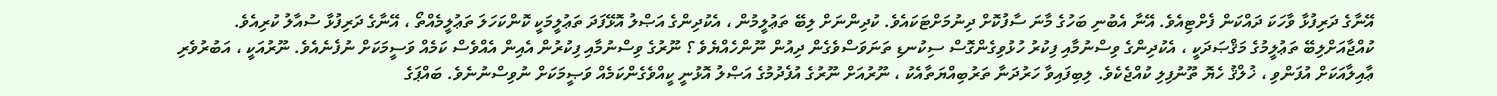އޭނާގެ ދަރިފުޅާ ވާހަކަ ދައްކަން ފެށްޓިއެވެ. އޭނާ އެބުނި ބަހުގެ މާނަ ސާފުކޮށް ދިނުމަށްޓަކައެވެ. ކުދިންނަށް ލިބޭ ތަޢުލީމުން ، އެކުދިންގެ އަޞްލު އޮޅޭފަދަ ތަޢުލީމަކީ ކޮންކަހަލަ ތަޢުލީމެއްތޯ ، އޭނާގެ ދަރިފުޅާ ސުއާލު ކުރިއެވެ. ކުއްޖާއަށްލިބޭ ތަޢުލީމުގެ މަޤްޞަދަކީ ، އެކުދިންގެ ވިސްނުމާއި ފިކުރު ހުޅުވިގެންގޮސް ސިކުނޑި ތަނަވަސްވެގެން ދިއުން ނޫންހެއްޔެވެ ؟ ނޫރުގެ ވިސްނުމާއި ފިކުރުން އެއިން އެއްވެސް ކަމެއް ވަސީމަކަށް ނުފެނެއެވެ. ނޫރުއަކީ ، އަބުރުވެރި ޢާއިލާއަކަށް އުފަންވި ، ޚުލްޤު ހެޔޮ ތޫނުފިލި ކުއްޖެކެވެ. ލިބިފައިވާ ހަރުދަނާ ތަރުބިއްޔަތާއެކު ، ނޫރުއަށް ނޫރުގެ އުފެދުމުގެ އަޞްލު އޮޅުނީ ކީއްވެގެންކަމެއް ވަޞީމަކަށް ނުވިސްނުނެވެ. ބައްޕަގެ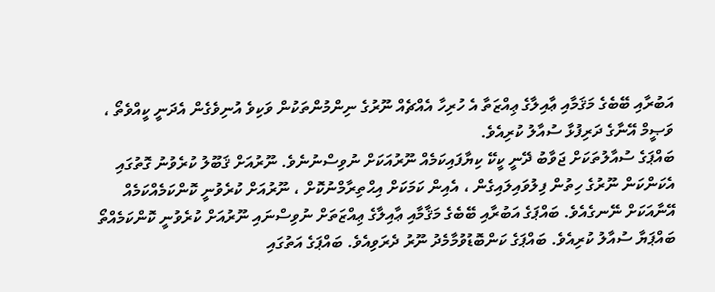އަބުރާއި ބޭބެގެ މަޤަމާއި ޢާއިލާގެ ޢިއްޒަތާ އެ ހުރިހާ އެއްޗެއް ނޫރުގެ ނިންމުންތަކުން ވަކިވެ އުނިވެގެން އެދަނީ ކީއްވެތޯ ، ވަޞީމް އޭނާގެ ދަރިފުޅާ ސުއާލު ކުރިއެވެ.
ބައްޕަގެ ސުއާލުތަކަށް ޖަވާބު ދޭނީ ކީކޭ ކިޔާފައިކަމެއް ނޫރުއަކަށް ނުވިސްނުނެވެ. ނޫރުއަށް ޤަބޫލު ކުރެވުނު ގޮތުގައި އެކަންކަން ނޫރުގެ ހިތުން ފިލުވައިލައިގެން ، އެއިން ކަމަކަށް އިޙްތިރާމްނުކޮށް ، ނޫރުއަށް ކުރެވުނީ ކޮންކަމެއްކަމެއް އޭނާއަކަށް ނޭނގެއެވެ. ބައްޕަގެ އަބުރާއި ބޭބެގެ މަޤާމާއި ޢާއިލާގެ ޢިއްޒަތަށް ނުވިސްނައި ނޫރުއަށް ކުރެވުނީ ކޮންކަމެއްތޯ ބައްޕަޔާ ސުއާލު ކުރިއެވެ. ބައްޕަގެ ކަންބޮޑުވުމާމެދު ނޫރު ދެރަވިއެވެ. ބައްޕަގެ އަތުގައި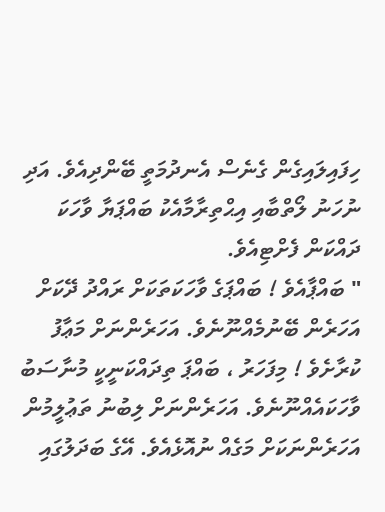ހިފައިލައިގެން ގެނެސް އެނދުމަތީ ބޭންދިއެވެ. އަދި ނުހަނު ލޯތްބާއި އިޙްތިރާމާއެކު ބައްޕަޔާ ވާހަކަ ދައްކަން ފެށްޓިއެވެ.
" ބައްޕާއެވެ ! ބައްޕަގެ ވާހަކަތަކަށް ރައްދު ދޭކަށް އަހަރެން ބޭނުމެއްނޫނެވެ. އަހަރެންނަށް މަޢާފު ކުރާށެވެ ! މިފަހަރު ، ބައްޕަ ތިދައްކަނީކީ މުނާސަބު ވާހަކައެއްނޫނެވެ. އަހަރެންނަށް ލިބުނު ތަޢުލީމުން އަހަރެންނަކަށް މަގެއް ނުއޮޅެއެވެ. އޭގެ ބަދަލުގައި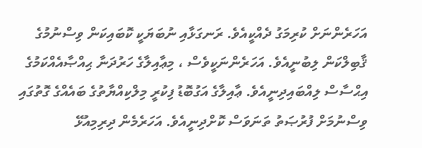އަހަރެންނަށް ކުރިމަގު ދެއްކީއެވެ. ރަނގަޅާއި ނުބަޔަކީ ކޮބައިކަން ވިސްނުމުގެ ޤާބިލްކަން ލިބުނީއެވެ. އަހަރެންނަކީވެސް ، މިޢާއިލާގެ ހަރުދަނާ ޙިއްޞާއެއްކަމުގެ އިޙްސާސް ލިއްބައިދިނީއެވެ. ޢާއިލާގެ އަގުބޮޑު ފިކުރީ މިލްކިއްޔާތުގެ ބައެއްގެ ގޮތުގައި ވިސްނުމަށް ފުރުޞަތު ތަނަވަސް ކޮށްދިނީއެވެ. އަހަރެމެން ދިރިމިއުޅޭ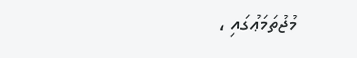މުޖުތަމަޢުގައި ،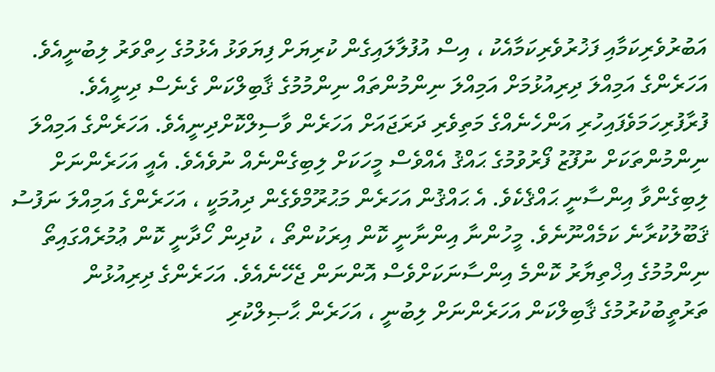އަބުރުވެރިކަމާއި ފަޚުރުވެރިކަމާއެކު ، އިސް އުފުލާލައިގެން ކުރިޔަށް ފިޔަވަޅު އެޅުމުގެ ހިތްވަރު ލިބުނީއެވެ. އަހަރެންގެ އަމިއްލަ ދިރިއުޅުމަށް އަމިއްލަ ނިންމުންތައް ނިންމުމުގެ ޤާބިލްކަން ގެނެސް ދިނީއެވެ. ފުރާފުރިހަމަވެފައިހުރި އަންހެނެއްގެ މަތިވެރި ދަރަޖައަށް އަހަރެން ވާސިލްކޮށްދިނީއެވެ. އަހަރެންގެ އަމިއްލަ ނިންމުންތަކަށް ނުފޫޒު ފޯރުވުމުގެ ޙައްޤު އެއްވެސް މީހަކަށް ލިބިގެންނެއް ނުވެއެވެ. އެއީ އަހަރެންނަށް ލިބިގެންވާ އިންސާނީ ޙައްޤެކެވެ. އެ ޙައްޤުން އަހަރެން މަޙުރޫމްވެގެން ދިއުމަކީ ، އަހަރެންގެ އަމިއްލަ ނަފުސު ޤަބޫލުކުރާނެ ކަމެއްނޫނެވެ. މީހުންނާ އިންނާނީ ކޮން އިރަކުންތޯ ، ކުދިން ހޯދާނީ ކޮން ޢުމުރެއްގައިތޯ ނިންމުމުގެ އިޚްތިޔާރު ކޮންމެ އިންސާނަކަށްވެސް އޮންނަން ޖެހޭނެއެވެ. އަހަރެންގެ ދިރިއުޅުން ތަރުތީބުކުރުމުގެ ޤާބިލްކަން އަހަރެންނަށް ލިބުނީ ، އަހަރެން ޙާޞިލްކުރި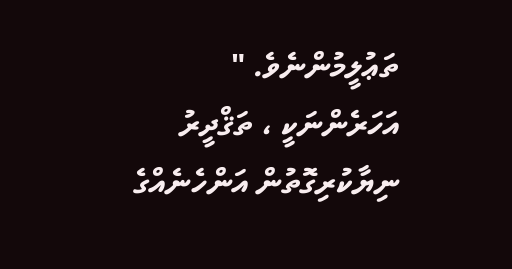ތަޢުލީމުންނެވެ. "
އަހަރެންނަކީ ، ތަޤްދީރު ނިޔާކުރިގޮތުން އަންހެނެއްގެ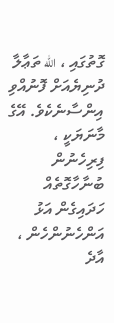ގޮތުގައި ، الله ތަޢާލާ ދުނިޔެއަށް ފޮނުއްވި އިންސާނެކެވެ. އޭގެ މާނަޔަކީ ، ފިރިހެނުން ބުނާހާގޮތެއް ހަދައިގެން އަޅު އަންހެނުންހެން ، އާދެ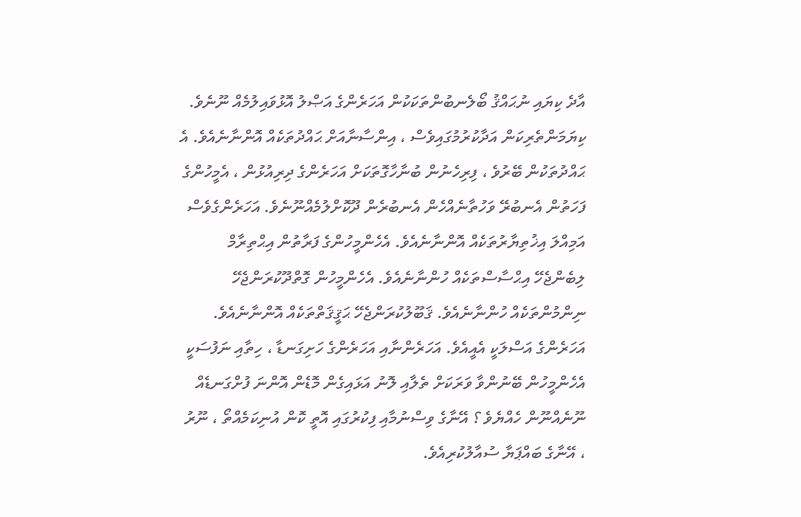އާދެ ކިޔައި ނުޙައްޤު ބޯލެނބުންތަކަކުން އަހަރެންގެ އަޞްލު އޮޅުވައިލުމެއް ނޫނެވެ. ކިޔަމަންތެރިކަން އަދާކުރުމުގައިވެސް ، އިންސާނާއަށް ޙައްދުތަކެއް އޮންނާނެއެވެ. އެ ޙައްދުތަކުން ބޭރުވެ ، ފިރިހެނުން ބުނާހާގޮތަކަށް އަހަރެންގެ ދިރިއުޅުން ، އެމީހުންގެ ފަހަތުން އެނބުރޭ ވަހުތާނެއްހެން އެނބުރެން ދޫކޮށްލުމެއްނޫނެވެ. އަހަރެންގެވެސް އަމިއްލަ އިޚުތިޔާރުތަކެއް އޮންނާނެއެވެ. އެހެންމީހުންގެ ފަރާތުން އިޙްތިރާމް ލިބެންޖެހޭ އިޙްސާސްތަކެއް ހުންނާނެއެވެ. އެހެންމީހުން ގޮތްދޫކުރަންޖެހޭ ނިންމުންތަކެއް ހުންނާނެއެވެ. ޤަބޫލުކުރަންޖެހޭ ޙަޤީޤަތްތަކެއް އޮންނާނެއެވެ. އަހަރެންގެ އަސްލަކީ އެއީއެވެ. އަހަރެންނާއި އަހަރެންގެ ހަށިގަނޑާ ، ހިތާއި ނަފުސަކީ އެހެންމީހުން ބޭނުންވާ ވަރަކަށް ތެލާއި ލޮނު އަޅައިގެން މޮޑެން އޮންނަ ފުށްގަނޑެއް ނޫނެއްނޫން ހެއްޔެވެ ؟ އޭނާގެ ވިސްނުމާއި ފިކުރުގައި އޮތީ ކޮން އުނިކަމެއްތޯ ، ނޫރު ، އޭނާގެ ބައްޕަޔާ ސުއާލުކުރިއެވެ.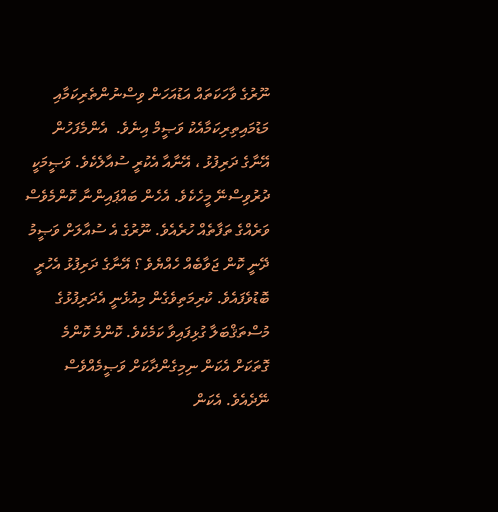ނޫރުގެ ވާހަކަތައް އަޑުއަހަން ވިސްނުންތެރިކަމާއި މަޑުމައިތިރިކަމާއެކު ވަޞީމް އިނެވެ.  އެންމެފަހުން އޭނާގެ ދަރިފުޅު ، އޭނާއާ އެކުރީ ސުއާލެކެވެ. ވަޞީމަކީ ދުރުވިސްނޭ މީހެކެވެ. އެހެން ބައްޕައިންނާ ކޮންމެވެސް ވަރެއްގެ ތަފާތެއް ހުރެއެވެ. ނޫރުގެ އެ ސުއާލަށް ވަޞީމު ދޭނީ ކޮން ޖަވާބެއް ހެއްޔެވެ ؟ އޭނާގެ ދަރިފުޅު އެހުރީ ބޮޑުވެފައެވެ. ކުރިމަތިވެގެން މިއުޅެނީ އެދަރިފުޅުގެ މުސްތަޤްބަލާ ގުޅިފައިވާ ކަމެކެވެ. ކޮންމެ ކޮންމެ ގޮތަކަށް އެކަން ނިމިގެންދާކަށް ވަޞީމެއްވެސް ނޭދެއެވެ. އެކަން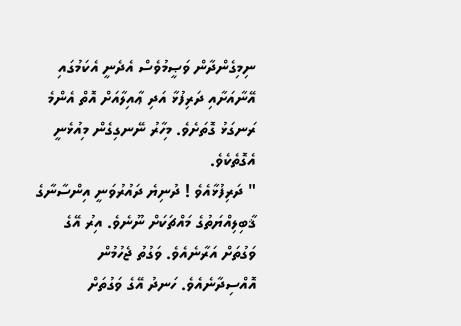ނިމިގެންދާން ވަޞީމުވެސް އެދެނީ އެކަމުގައި އޭނާއަށާއި ދަރިފުޅާ އަދި ޢާއިލާއަށް އޮތް އެންމެ ރަނގަޅު ގޮތަށެވެ. މިހާރު ނޭނގިގެން މިއުޅެނީ އެގޮތެކެވެ.
" ދަރިފުޅާއެވެ ! ދުނިޔެ ދައުރުވަނީ އިންސާނާގެ ޤާބިލިއްޔަތުގެ މައްޗަކަށް ނޫނެވެ. އިރު އޭގެ ވަގުތަށް އަރާނެއެވެ. ވަގުތު ޖެހުމުން އޮއްސިދާނެއެވެ. ހަނދު އޭގެ ވަގުތަށް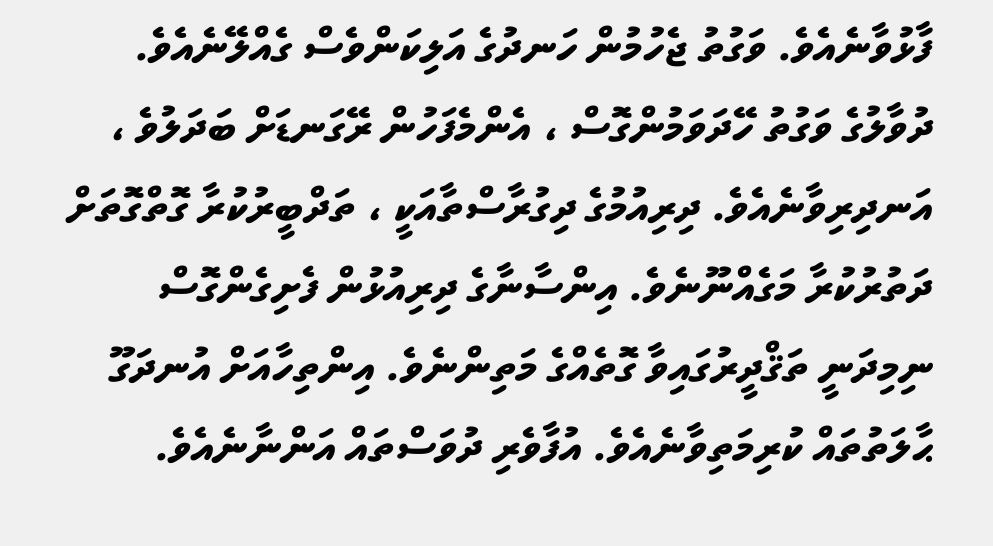ފާޅުވާނެއެވެ. ވަގުތު ޖެހުމުން ހަނދުގެ އަލިކަންވެސް ގެއްލޭނެއެވެ. ދުވާލުގެ ވަގުތު ހޭދަވަމުންގޮސް ، އެންމެފަހުން ރޭގަނޑަށް ބަދަލުވެ ، އަނދިރިވާނެއެވެ. ދިރިއުމުގެ ދިގުރާސްތާއަކީ ، ތަދްބީރުކުރާ ގޮތްގޮތަށް ދަތުރުކުރާ މަގެއްނޫނެވެ. އިންސާނާގެ ދިރިއުޅުން ފެށިގެންގޮސް ނިމިދަނީ ތަޤްދީރުގައިވާ ގޮތެއްގެ މަތިންނެވެ. އިންތިހާއަށް އުނދަގޫ ޙާލަތުތައް ކުރިމަތިވާނެއެވެ. އުފާވެރި ދުވަސްތައް އަންނާނެއެވެ.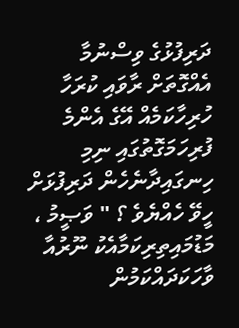ދަރިފުޅުގެ ވިސްނުމާ އެއްގޮތަށް ރާވައި ކުރަހާ ހުރިހާކަމެއް އޭގެ އެންމެ ފުރިހަމަގޮތުގައި ނިމި ހިނގައިދާނެހެން ދަރިފުޅަށް ހީވޭ ހެއްޔެވެ ؟ " ވަޞީމު ، މަޑުމައިތިރިކަމާއެކު ނޫރުއާ ވާހަކަދައްކަމުން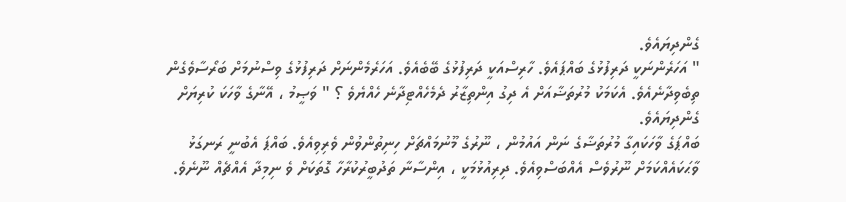ގެންދިޔައެވެ.
" އަހަރެންނަކީ ދަރިފުޅުގެ ބައްޕައެވެ. ހާރިސްއަކީ ދަރިފުޅުގެ ބޭބެއެވެ. އަހަރެމެންނަށް ދަރިފުޅުގެ ވިސްނުމަށް ބަރޯސާވެގެން ތިބެވިދާނެއެވެ. އެކަމަކު މުރުތަޟާއަށް އެ ދިގު އިންތިޒާރު ދެމެހެއްޓިދާނެ ހެއްޔެވެ ؟ " ވަޞީމު ، އޭނާގެ ވާހަކަ ކުރިޔަށް ގެންދިޔައެވެ.
ބައްޕަގެ ވާހަކައިގާ މުރުތަޟާގެ ނަން އައުމުން ، ނޫރުގެ މޫނުމައްޗަށް ހިނިތުންވުން ވެރިވިއެވެ. ބައްޕަ އެބުނީ ރަނގަޅު ވާޙަކައެއްކަމަށް ނޫރުވެސް އެއްބަސްވިއެވެ. ދިރިއުޅުމަކީ ، އިންސާނާ ތަދުބީރުކުރާހާ ގޮތަކަށް ވެ ނިމިދާ އެއްޗެއް ނޫނެވެ.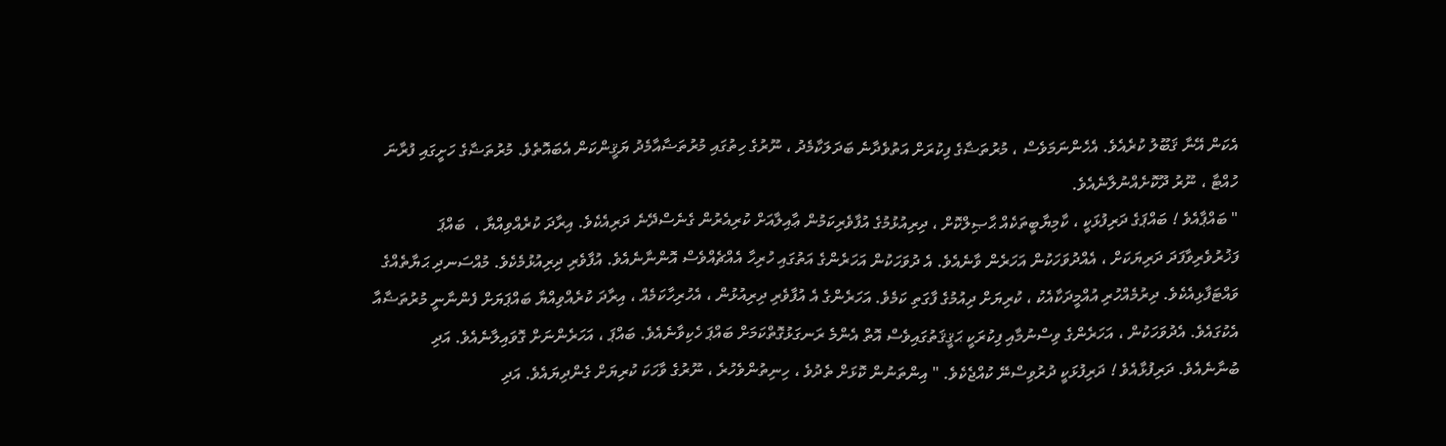އެކަން އޭނާ ޤަބޫލު ކުރެއެވެ. އެހެންނަމަވެސް ، މުރުތަޟާގެ ފިކުރަށް އަތުވެދާނެ ބަދަލަކާމެދު ، ނޫރުގެ ހިތުގައި މުރުތަޟާއާމެދު ޔަޤީންކަން އެބައޮތެވެ. މުރުތަޟާގެ ހަށީގައި ފުރާނަ ހުއްޓާ ، ނޫރު ދޫކޮށެއްނުލާނެއެވެ.
" ބައްޕާއެވެ ! ބައްޕަގެ ދަރިފުޅަކީ ، ކާމިޔާބީތަކެއް ޙާޞިލްކޮށް ، ދިރިއުޅުމުގެ އުފާވެރިކަމުން ޢާއިލާއަށް ކުރިއެރުން ގެނެސްދޭނެ ދަރިއެކެވެ. އިރާދަ ކުރެއްވިއްޔާ ،  ބައްޕަ ފަޚުރުވެރިވާފަދަ ދަރިޔަކަށް ، އެއްދުވަހަކުން އަހަރެން ވާނެއެވެ. އެ ދުވަހަކުން އަހަރެންގެ އަތުގައި ހުރިހާ އެއްޗެއްވެސް އޮންނާނެއެވެ. އުފާވެރި ދިރިއުޅުމެކެވެ. މުއްސަނދި ޙަޔާތެއްގެ ވައްޓަފާޅިއެކެވެ. ދިރުމެއްހުރި އުއްމީދަކާއެކު ، ކުރިޔަށް ދިއުމުގެ ފާގަތި ކަމެވެ. އަހަރެންގެ އެ އުފާވެރި ދިރިއުޅުން ، އެހުރިހާކަމެއް ، އިރާދަ ކުރެއްވިއްޔާ ބައްޕަޔަށް ފެންނާނީ މުރުތަޟާއާ އެކުގައެވެ. އެދުވަހަކުން ، އަހަރެންގެ ވިސްނުމާއި ފިކުރަކީ ޙަޤީޤަތުގައިވެސް އޮތް އެންމެ ރަނގަޅުގޮތްކަމަށް ބައްޕަ ހެކިވާނެއެވެ. ބައްޕަ ، އަހަރެންނަށް ގޮވައިލާނެއެވެ. އަދި ބުނާނެއެވެ. ދަރިފުޅާއެވެ ! ދަރިފުޅަކީ ދުރުވިސްނޭ ކުއްޖެކެވެ. " އިންތަނުން ކޮޅަށް ތެދުވެ ، ހިނިތުންވެހުރެ ، ނޫރުގެ ވާހަކަ ކުރިޔަށް ގެންދިޔައެވެ. އަދި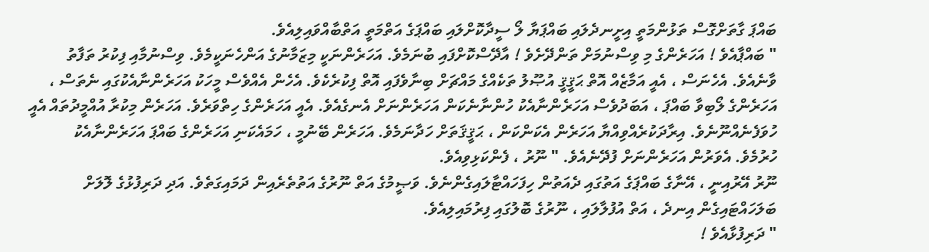ބައްޕަ ގާތަށްގޮސް ތަޅުންމަތީ އިށީނދެލައި ބައްޕަޔާ ލޯ ސީދާކޮށްލައި ބައްޕަގެ އަތްމަތީ އަތްބާއްވައިލިއެވެ.
" ބައްޕާއެވެ ! އަހަރެންގެ މި ވިސްނުމަށް ތަންދޭށެވެ ! އާދޭސްކޮށްފައި ބުނަމެވެ. އަހަރެންނަކީ މިޒަމާނުގެ އަންހެނަކީމެވެ. ވިސްނުމާއި ފިކުރު ތަފާތު ވާނެއެވެ. އެހެނަސް ، އެއީ އަމާޒެއް އޮތް ޙަޤީޤީ އުޞޫލު ތަކެއްގެ މައްޗަށް ބިނާވެފައި އޮތް ފިކުރެކެވެ. އެހެން އެއްވެސް މީހަކު އަހަރެންނާއެކުގައި ނެތަސް ، އަހަރެންގެ ލޯބިވާ ބައްޕަ ، އަބަދުވެސް އަހަރެންނާއެކު ހުންނާނެކަން އަހަރެންނަށް އެނގެއެވެ. އެއީ އަހަރެންގެ ހިތްވަރެވެ. އަހަރެން މިކުރާ އުއްމީދުތައް އެއީ ހުވަފެނެއްނޫނެވެ. އިރާދަކުރެއްވިއްޔާ އަހަރެން އެކަންކަން ، ޙަޤީޤަތަށް ހަދާނަމެވެ. އަހަރެން ބޭނުމީ ، ހަމައެކަނި އަހަރެންގެ ބައްޕަ އަހަރެންނާއެކު ހުރުމެވެ. އެވަރުން އަހަރެންނަށް ފުދޭނެއެވެ. " ނޫރު ، ފެންކަޅިވިއެވެ.
ނޫރު އޭރުއިނީ ، އޭނާގެ ބައްޕަގެ އަތުގައި ދެއަތުން ހިފަހައްޓާލައިގެންނެވެ. ވަޞީމުގެ އަތް ނޫރުގެ އަތުތެރެއިން ދަމައިގަތެވެ. އަދި ދަރިފުޅުގެ ލޮލަށް ބަލަހައްޓައިގެން އިނދެ ، އަތް އުފުލާލައި ، ނޫރުގެ ބޮލުގައި ފިރުމައިލިއެވެ.
" ދަރިފުޅާއެވެ !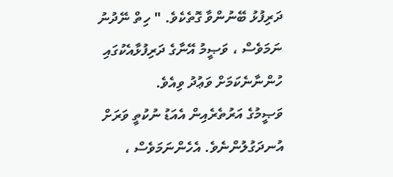ދަރިފުޅު ބޭނުންވާ ގޮތެކެވެ. " ހިތް ނޭދުނު ނަމަވެސް ، ވަޞީމު އޭނާގެ ދަރިފުޅާއެކުގައި ހުންނާނެކަމަށް ވަޢުދު ވިއެވެ.
ވަޞީމުގެ އަރުތެރެއިން އެއަޑު ނުކުތީ ވަރަށް އުނދަގުލުންނެވެ. އެހެންނަމަވެސް ،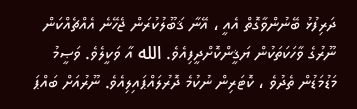ދަރިފުޅު ބޭނުންވާގޮތް އެއީ ، އޭނާ ޤަބޫލުކުރަން ޖެހޭނެ އެއްޗެއްކަން ނޫރުގެ ވާހަކަތަކުން ޔަޤީންކޮށްދީފިއެވެ. الله އާ ވަކީލެވެ. ވަޞީމު މަޑުމަޑުން ތެދުވެ ، ކޮޓަރިން ނުކުމެ ދޮރުލައްޕައިލިއެވެ. ނޫރުއަށް ބައްޕަ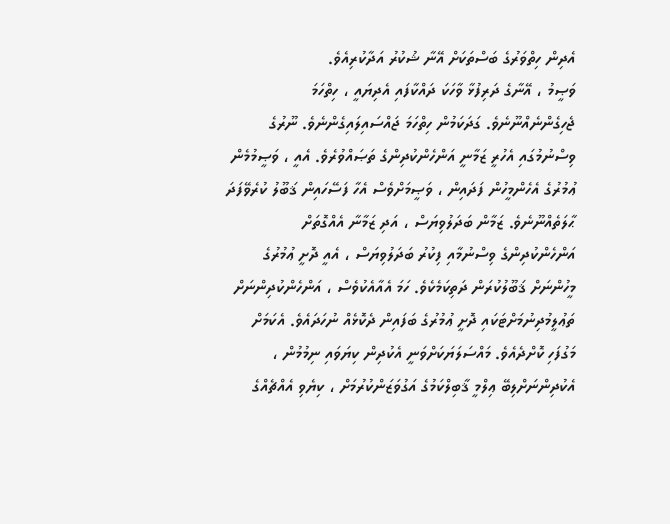އެދިން ހިތްވަރުގެ ބަސްތަކަށް އޭނާ ޝުކުރު އަދާކުރިއެވެ.
ވަޞީމު ، އޭނާގެ ދަރިފުޅާ ވާހަކަ ދައްކާފައި އެދިޔައީ ، ހިތްހަމަ ޖެހިގެންނެއްނޫނެވެ. ގަދަކަމުން ހިތްހަމަ ޖައްސައިލައިގެންނެވެ. ނޫރުގެ ވިސްނުމުގައި އެހުރީ ޒަމާނީ އަންހެންކުދިންގެ ތަޞައްވުރެވެ. އެއީ ، ވަޞީމުމެން ޢުމުރުގެ އެހެންމީހުން ފަދައިން ، ވަޞީމަށްވެސް އެހާ ފަސޭހައިން ޤަބޫލު ކުރެވޭފަދަ ޙާލަތެއްނޫނެވެ. ޒަމާން ބަދަލުވިޔަސް ، އަދި ޒަމާނާ އެއްގޮތަށް އަންހެންކުދިންގެ ވިސްނުމާއި ފިކުރު ބަދަލުވިޔަސް ، އެއީ ދޮށީ ޢުމުރުގެ މީހުންނަށް ޤަބޫލުކުރަން ދަތިކަމެކެވެ. ހަމަ އެއާއެކުވެސް ، އަންހެންކުދިންނަށް ތަޢުލީމުދިނުމަށްޓަކައި ދޮށީ ޢުމުރުގެ ބަފައިން ދެކޮޅެއް ނުހަދައެވެ. އެކަމަށް މަގުފަހި ކޮށްދެއެވެ. މައްސަލަޔަކަށްވަނީ އެކުދިން ކިޔަވައި ނިމުމުން ، އެކުދިންނަށްލިބޭ ޢިލްމީ ޤާބިލްކަމުގެ އަގުވަޒަންކުރުމަށް ، ކިޔެވި އެއްޗެއްގެ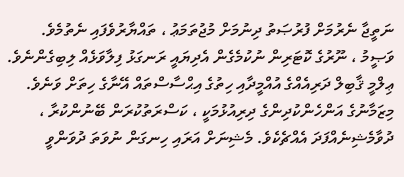ނަތީޖާ ނެރުމަށް ފުރުޞަތު ދިނުމަށް މުޖުތަމަޢު ، ތައްޔާރުވެފައި ނެތުމެވެ.
ވަޞީމު ، ނޫރުގެ ކޮޓަރިން ނުކުމެގެން އެދިޔައީ ރަނގަޅު ފިލާވަޅެއް ލިބިގެންނެވެ. ޢިލްމީ ޤާބިލް ދަރިއެއްގެ އުއްމީދާއި ހިތުގެ އިޙްސާސްތައް އޭނާގެ ހިތަށް ވަނެވެ.
މިޒަމާނުގެ އަންހެންކުދިންގެ ދިރިއުޅުމަކީ ، ކަސްރަތުކުރަން ބޭނުންކުރާ ، ދުވާމެޝިނެއްފަދަ އެއްޗެކެވެ. މެޝިނަށް އަރައި ހިނގަން ނުވަތަ ދުވަންވީ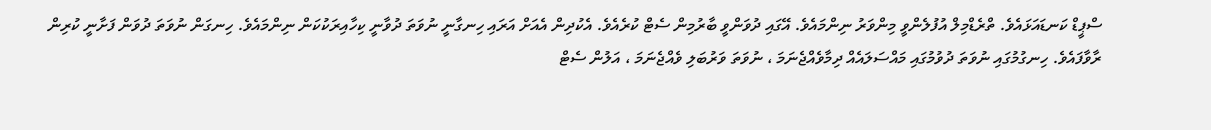ސްޕީޑް ކަނޑައަޅައެވެ. ތްރެޑްމިލް އުފުލެންވީ މިންވަރު ނިންމައެވެ. އޭގައި ދުވަންވީ ބާރުމިން ސެޓް ކުރެއެވެ. އެކުދިން އެއަށް އަރައި ހިނގާނީ ނުވަތަ ދުވާނީ ކިހާއިރަކުކަން ނިންމައެވެ. ހިނގަން ނުވަތަ ދުވަން ފަށާނީ ކުރިން ރާވާފައެވެ. ހިނގުމުގައި ނުވަތަ ދުވުމުގައި މައްސަލައެއް ދިމާވެއްޖެނަމަ ، ނުވަތަ ވަރުބަލި ވެއްޖެނަމަ ، އަލުން ސެޓް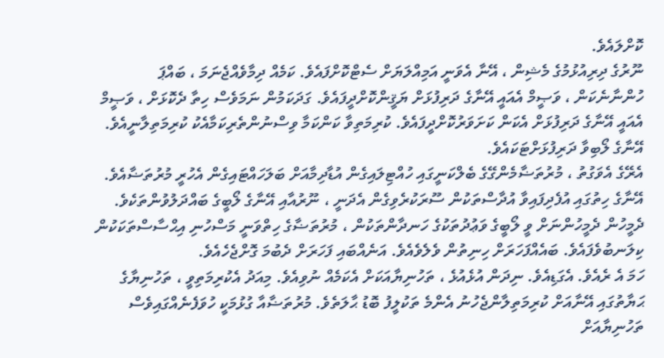ކޮށްލައެވެ.
ނޫރުގެ ދިރިއުޅުމުގެ މެޝިން ، އޭނާ އެވަނީ އަމިއްލަޔަށް ސެޓްކޮށްފައެވެ. ކަމެއް ދިމާވެއްޖެނަމަ ، ބައްޕަ ހުންނާނެކަން ، ވަޞީމް އެއައީ އޭނާގެ ދަރިފުޅަށް ޔަޤީންކޮށްދީފައެވެ. ގަދަކަމުން ނަމަވެސް ހިތާ ދެކޮޅަށް ، ވަޞީމް އެއައީ އޭނާގެ ދަރިފުޅަށް އެކަން ކަށަވަރުކޮށްދީފައެވެ. ކުރިމަތިވާ ކަންކަމާ ވިސްނުންތެރިކަމާއެކު ކުރިމަތިލާނީއެވެ. އޭނާގެ ލޯބިވާ ދަރިފުޅަށްޓަކައެވެ.
އެރޭގެ އެވަގުތު ، މުރުތަޟާމެންގޭގެ ބެލްކަނީގައި ހުއްޓިލައިގެން އުޑާދިމާއަށް ބަލަހައްޓައިގެން އެހުރީ މުރުތަޟާއެވެ. އޭނާގެ ހިތުގައި އުފެދިފައިވާ އުދާސްތަކުން ސޫރަކުރެވިގެން އެދަނީ ، ނޫރުއާއި އޭނާގެ ލޯބީގެ ބައްދަލުވުންތަކެވެ. ދެމީހުން ދެމީހުންނަށް ވީ ލޯބީގެ ވަޢުދުތަކުގެ ހަނދާންތަކުން ، މުރުތަޟާގެ ހިތްވަނީ މަސްހުނި އިޙްސާސްތަކަކުން ކިލަނބުވެފައެވެ. ބައެއްފަހަރަށް ހިނިތުން ވެލެވެއެވެ. އަނެއްބައި ފަހަރަށް ދެބުމަ ގޮށްޖެހެއެވެ.
ހަމަ އެ ރެއެވެ. އެގަޑިއެވެ. ނިދަން އުޅެއުޅެ ، ތަހުނިޔާއަކަށް އެކަމެއް ނުވިއެވެ. މިއަދު އެކުރިމަތިވީ ، ތަހުނިޔާގެ ޙަޔާތުގައި އޭނާއަށް ކުރިމަތިލާންޖެހުނު އެންމެ ތަކުލީފު ބޮޑު ޙާލަތެވެ. މުރުތަޟާއާ ގުޅުމަކީ ހުވަފެނެއްގައިވެސް ތަހުނިޔާއަށް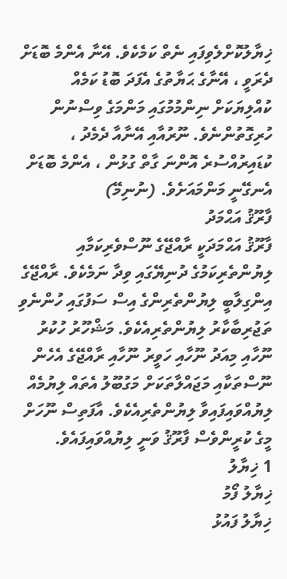ޚިޔާލުކޮށްލެވިފައި ނެތް ކަމެކެވެ. އޭނާ އެންމެ ބޮޑަށް ދެރަވީ ، އޭނާގެ ޙަޔާތުގެ އެފަދަ ބޮޑު ކަމެއް ކުއްލިޔަކަށް ނިންމުމުގައި މަންމަގެ ވިސްނުން ހުރިގޮތުންނެވެ. ނޫރުއާއި އޭނާއާ ދެމެދު ، ކުޑައިރުއްސުރެ އޮންނަ ގާތް ގުޅުން ، އެންމެ ބޮޑަށް އެނގޭނީ މަންމައަށެވެ. (ނުނިމޭ)
ފާރޫޤު އަޙްމަދު
ފާރޫޤު އަޙްމަދަކީ ރާއްޖޭގެ ނޫސްވެރިކަމާއި ލިޔުންތެރިކަމުގެ ދުނިޔޭގައި ވިދާ ނަމެކެވެ. ރާއްޖޭގެ އިންގިލާބީ ލިޔުންތެރިންގެ އިސް ސަފުގައި ހުންނެވި ތަޖުރިބާކާރު ލިޔުންތެރިއެކެވެ. މަޝްހޫރު ހުކުރު ނޫހާއި މިއަދު ނޫހާއި ހަވީރު ނޫހާއި ރާއްޖޭގެ އެހެން ނޫސްތަކާއި މަޖައްލާތަކަށް މަގުބޫލު އެތައް ލިޔުމެއް ލިޔުއްވައިފައިވާ ލިޔުންތެރިއެކެވެ. އާފަތިސް ނޫހަށް މީގެ ކުރީންވެސް ފާރޫޤު ވަނީ ލިޔުއްވައިފައެވެ.
1 ޚިޔާލު
ޚިޔާލު ފޯމު
ޚިޔާލު ފައުޅު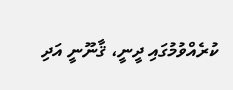ކުރެއްވުމުގައި ދީނީ، ޤާނޫނީ އަދި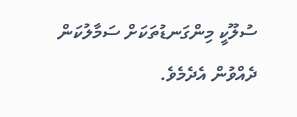ސުލޫކީ މިންގަނޑުތަކަށް ސަމާލުކަން ދެއްވުން އެދެމެވެ.